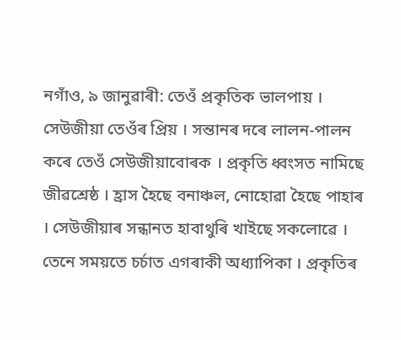নগাঁও, ৯ জানুৱাৰী: তেওঁ প্ৰকৃতিক ভালপায় । সেউজীয়া তেওঁৰ প্ৰিয় । সন্তানৰ দৰে লালন-পালন কৰে তেওঁ সেউজীয়াবোৰক । প্ৰকৃতি ধ্বংসত নামিছে জীৱশ্ৰেষ্ঠ । হ্ৰাস হৈছে বনাঞ্চল, নোহোৱা হৈছে পাহাৰ । সেউজীয়াৰ সন্ধানত হাবাথুৰি খাইছে সকলোৱে । তেনে সময়তে চৰ্চাত এগৰাকী অধ্যাপিকা । প্ৰকৃতিৰ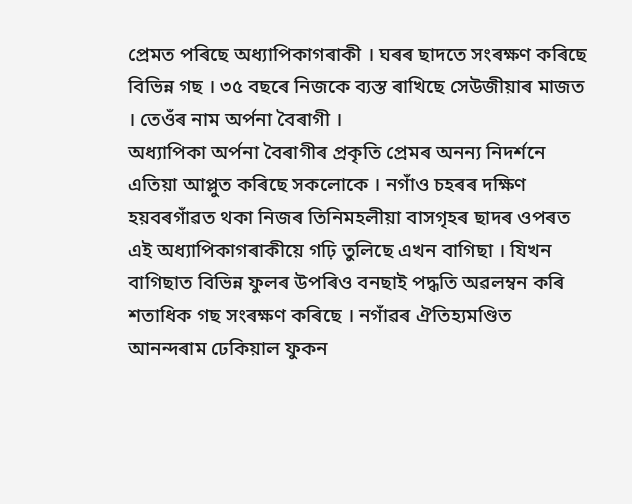প্ৰেমত পৰিছে অধ্যাপিকাগৰাকী । ঘৰৰ ছাদতে সংৰক্ষণ কৰিছে বিভিন্ন গছ । ৩৫ বছৰে নিজকে ব্যস্ত ৰাখিছে সেউজীয়াৰ মাজত । তেওঁৰ নাম অৰ্পনা বৈৰাগী ।
অধ্যাপিকা অৰ্পনা বৈৰাগীৰ প্ৰকৃতি প্ৰেমৰ অনন্য নিদৰ্শনে এতিয়া আপ্লুত কৰিছে সকলোকে । নগাঁও চহৰৰ দক্ষিণ হয়বৰগাঁৱত থকা নিজৰ তিনিমহলীয়া বাসগৃহৰ ছাদৰ ওপৰত এই অধ্যাপিকাগৰাকীয়ে গঢ়ি তুলিছে এখন বাগিছা । যিখন বাগিছাত বিভিন্ন ফুলৰ উপৰিও বনছাই পদ্ধতি অৱলম্বন কৰি শতাধিক গছ সংৰক্ষণ কৰিছে । নগাঁৱৰ ঐতিহ্যমণ্ডিত আনন্দৰাম ঢেকিয়াল ফুকন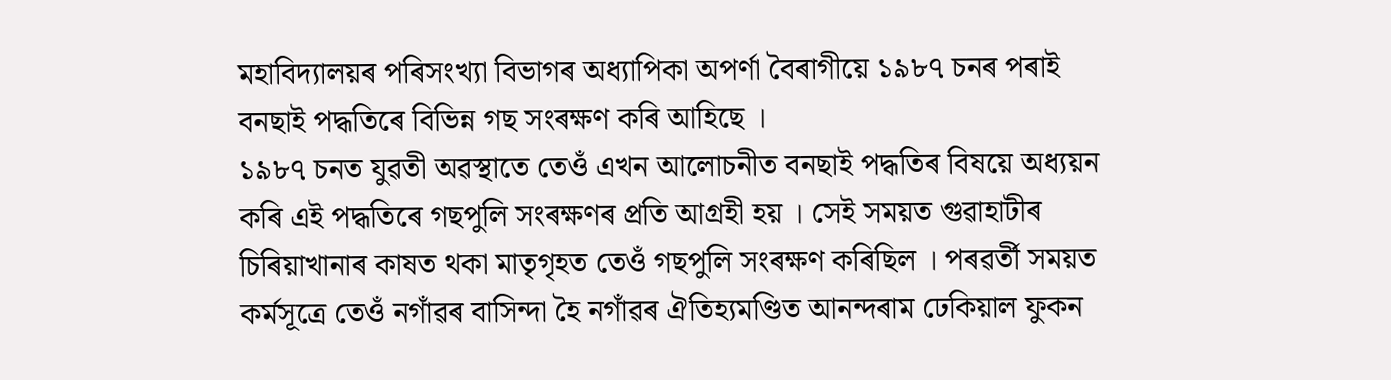মহাবিদ্যালয়ৰ পৰিসংখ্যা বিভাগৰ অধ্যাপিকা অপৰ্ণা বৈৰাগীয়ে ১৯৮৭ চনৰ পৰাই বনছাই পদ্ধতিৰে বিভিন্ন গছ সংৰক্ষণ কৰি আহিছে ।
১৯৮৭ চনত যুৱতী অৱস্থাতে তেওঁ এখন আলোচনীত বনছাই পদ্ধতিৰ বিষয়ে অধ্যয়ন কৰি এই পদ্ধতিৰে গছপুলি সংৰক্ষণৰ প্ৰতি আগ্ৰহী হয় । সেই সময়ত গুৱাহাটীৰ চিৰিয়াখানাৰ কাষত থকা মাতৃগৃহত তেওঁ গছপুলি সংৰক্ষণ কৰিছিল । পৰৱৰ্তী সময়ত কৰ্মসূত্ৰে তেওঁ নগাঁৱৰ বাসিন্দা হৈ নগাঁৱৰ ঐতিহ্যমণ্ডিত আনন্দৰাম ঢেকিয়াল ফুকন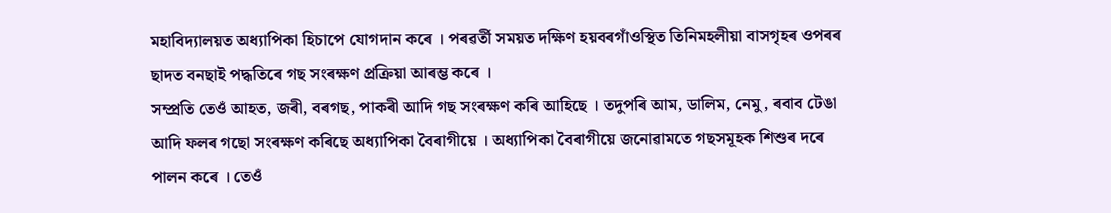মহাবিদ্যালয়ত অধ্যাপিকা হিচাপে যোগদান কৰে । পৰৱৰ্তী সময়ত দক্ষিণ হয়বৰগাঁওস্থিত তিনিমহলীয়া বাসগৃহৰ ওপৰৰ ছাদত বনছাই পদ্ধতিৰে গছ সংৰক্ষণ প্ৰক্ৰিয়া আৰম্ভ কৰে ।
সম্প্ৰতি তেওঁ আহত, জৰী, বৰগছ, পাকৰী আদি গছ সংৰক্ষণ কৰি আহিছে । তদুপৰি আম, ডালিম, নেমু, ৰবাব টেঙা আদি ফলৰ গছো সংৰক্ষণ কৰিছে অধ্যাপিকা বৈৰাগীয়ে । অধ্যাপিকা বৈৰাগীয়ে জনোৱামতে গছসমূহক শিশুৰ দৰে পালন কৰে । তেওঁ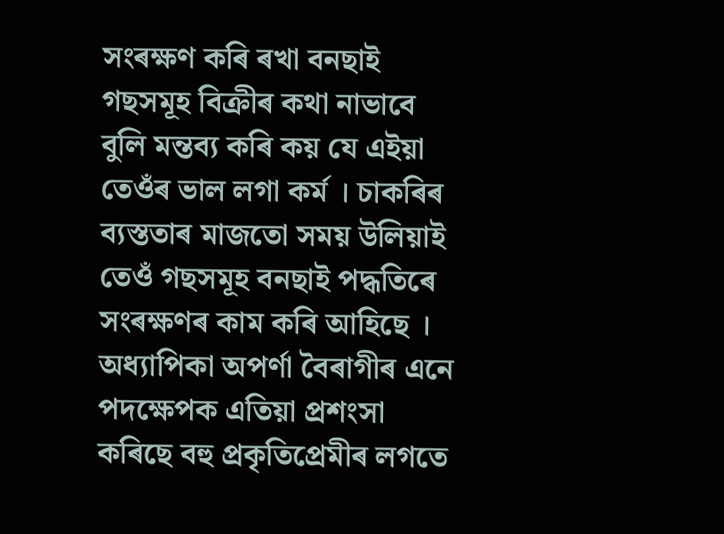সংৰক্ষণ কৰি ৰখা বনছাই গছসমূহ বিক্ৰীৰ কথা নাভাবে বুলি মন্তব্য কৰি কয় যে এইয়া তেওঁৰ ভাল লগা কৰ্ম । চাকৰিৰ ব্যস্ততাৰ মাজতো সময় উলিয়াই তেওঁ গছসমূহ বনছাই পদ্ধতিৰে সংৰক্ষণৰ কাম কৰি আহিছে । অধ্যাপিকা অপৰ্ণা বৈৰাগীৰ এনে পদক্ষেপক এতিয়া প্ৰশংসা কৰিছে বহু প্ৰকৃতিপ্ৰেমীৰ লগতে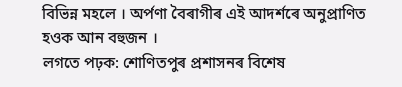বিভিন্ন মহলে । অৰ্পণা বৈৰাগীৰ এই আদৰ্শৰে অনুপ্ৰাণিত হওক আন বহুজন ।
লগতে পঢ়ক: শোণিতপুৰ প্ৰশাসনৰ বিশেষ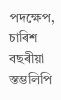পদক্ষেপ, চাৰিশ বছৰীয়া স্তম্ভলিপি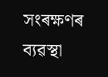সংৰক্ষণৰ ব্যৱস্থা